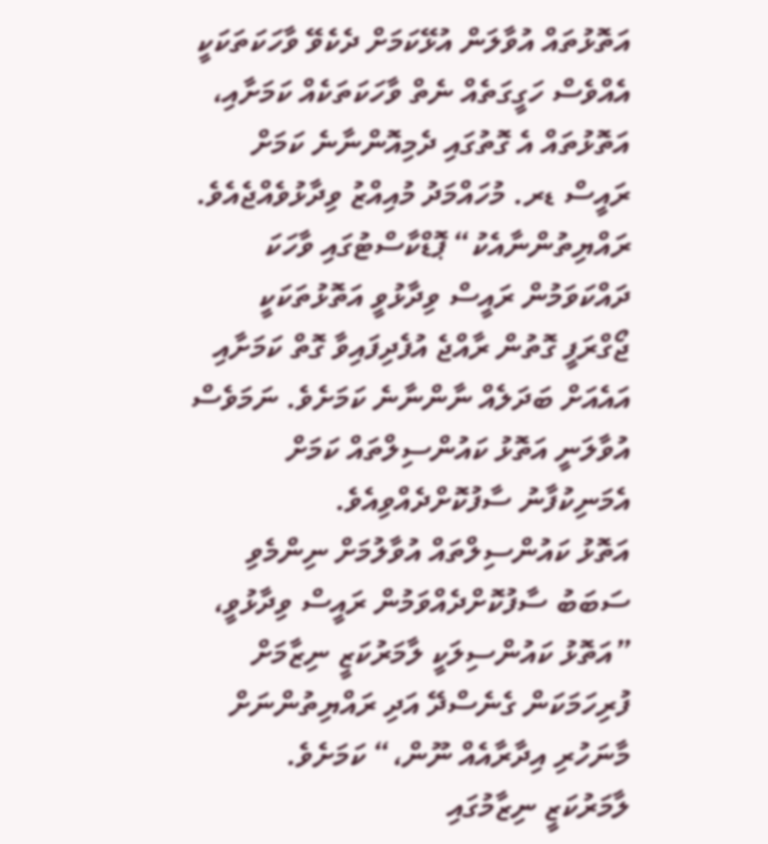އަތޮޅުތައް އުވާލަން އުޅޭކަމަށް ދެކެވޭ ވާހަކަތަކަކީ އެއްވެސް ހަގީގަތެއް ނެތް ވާހަކަތަކެއް ކަމަށާއި، އަތޮޅުތައް އެ ގޮތުގައި ދެމިއޮންނާނެ ކަމަށް ރައީސް ޑރ. މުހައްމަދު މުއިއްޒު ވިދާޅުވެއްޖެއެވެ.
ރައްޔިތުންނާއެކު“ ޕޮޑްކާސްޓުގައި ވާހަކަ ދައްކަވަމުން ރައީސް ވިދާޅުވީ އަތޮޅުތަކަކީ ޖޯގްރަފީ ގޮތުން ރާއްޖެ އުފެދިފައިވާ ގޮތް ކަމަށާއި އައެއަށް ބަދަލެއް ނާންނާނެ ކަމަށެވެ. ނަމަވެސް އުވާލަނީ އަތޮޅު ކައުންސިލްތައް ކަމަށް އެމަނިކުފާނު ސާފުކޮށްދެއްވިއެވެ.
އަތޮޅު ކައުންސިލްތައް އުވާލުމަށް ނިންމެވި ސަބަބު ސާފުކޮށްދެއްވަމުން ރައީސް ވިދާޅުވީ، ”އަތޮޅު ކައުންސިލަކީ ލާމަރުކަޒީ ނިޒާމަށް ފުރިހަމަކަން ގެނެސްދޭ އަދި ރައްޔިތުންނަށް މާނަހުރި އިދާރާއެއް ނޫން،“ ކަމަށެވެ.
ލާމަރުކަޒީ ނިޒާމުގައި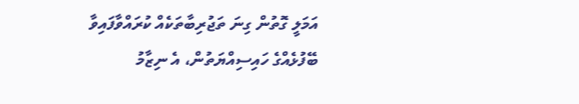އަމަލީ ގޮތުން ގިނަ ތަޖުރިބާތަކެއް ކުރައްވާފައިވާ ބޭފުޅެއްގެ ހައިސިއްޔަތުން، އެ ނިޒާމު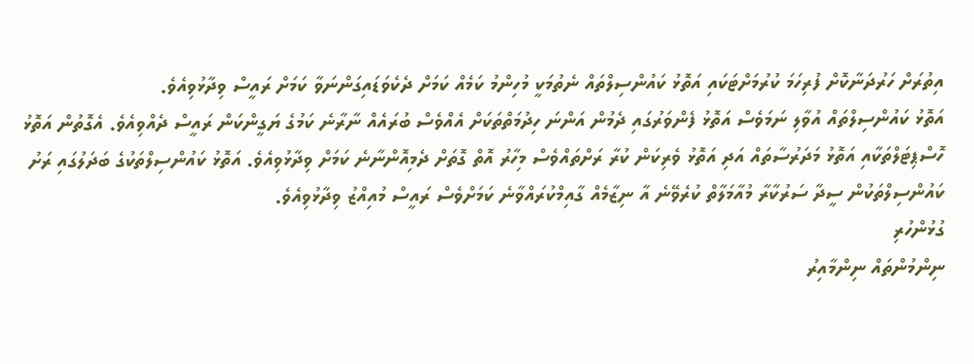އިތުރަށް ހަރުދަނާކޮށް ފުރިހަމަ ކުރުމަށްޓަކައި އަތޮޅު ކައުންސިލްތައް ނެތުމަކީ މުހިންމު ކަމެއް ކަމަށް ދެކެވަޑައިގަންނަވާ ކަމަށް ރައީސް ވިދާޅުވިއެވެ.
އަތޮޅު ކައުންސިލްތައް އުވާލި ނަމަވެސް އަތޮޅު ފެންވަރުގައި ދެމުން އަންނަ ހިދުމަތްތަކަށް އެއްވެސް ބުރައެއް ނާރާނެ ކަމުގެ ޔަގީންކަން ރައީސް ދެއްވިއެވެ. އެގޮތުން އަތޮޅު ހޮސްޕިޓަލްތަކާއި އަތޮޅު މަދަރުސާތައް އަދި އަތޮޅު ވެރިކަން ކުރާ ރަށްތައްވެސް މިހާރު އޮތް ގޮތަށް ދެމިއޮންނާނެ ކަމަށް ވިދާޅުވިއެވެ. އަތޮޅު ކައުންސިލްތަކުގެ ބަދަލުގައި ރަށު ކައުންސިލްތަކުން ސީދާ ސަރުކާރާ މުއާމަލާތް ކުރެވޭނެ އާ ނިޒާމެއް ގާއިމްކުރައްވާނެ ކަމަށްވެސް ރައީސް މުއިއްޒު ވިދާޅުވިއެވެ.
ގުޅުންހުރި
ނިންމުންތައް ނިންމާއިރު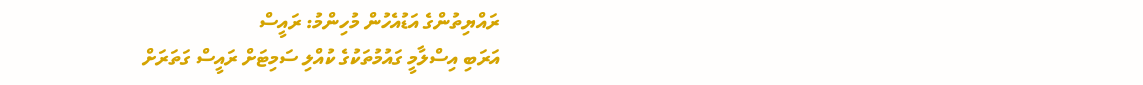ރައްޔިތުންގެ އަޑުއެހުން މުހިންމު: ރައީސް
އަރަބި އިސްލާމީ ގައުމުތަކުގެ ކުއްލި ސަމިޓަށް ރައީސް ގަތަރަށް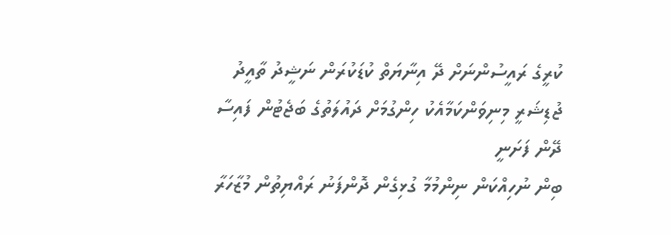ކުރީގެ ރައީސުންނަށް ދޭ އިނާޔަތް ކުޑަކުރަން ނަޝީދު ތާއީދު
ޖުޑިޝަރީ މިނިވަންކަމާއެކު ހިންގުމަށް ދައުލަތުގެ ބަޖެޓުން ފައިސާ ދޭން ފަށަނީ
ބިން ނުހިއްކަން ނިންމުމާ ގުޅިގެން ދޮންފަނު ރައްޔިތުން މުޒާހަރާ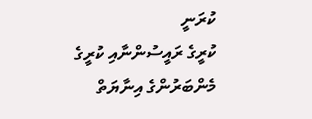ކުރަނީ
ކުރީގެ ރައީސުންނާއި ކުރީގެ މެންބަރުންގެ އިނާޔަތް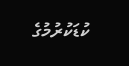ކުޑަކުރުމުގެ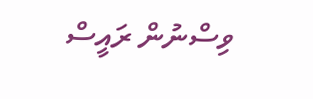ވިސްނުން ރައީސް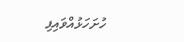ހުށަހަޅުއްވައިފި